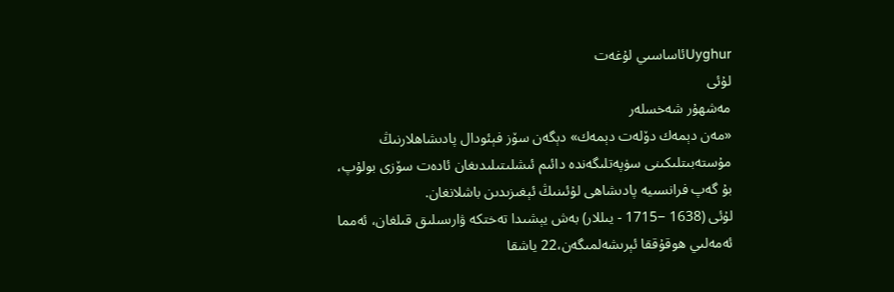Uyghurئاساسىي لۇغەت
لۇئى
مەشھۇر شەخسلەر
«مەن دېمەك دۆلەت دېمەك» دېگەن سۆز فېئودال پادىشاھلارنىڭ مۇستەبىتلىكىنى سۈپەتلىگەندە دائىم ئىشلىتىلىدىغان ئادەت سۆزى بولۇپ، بۇ گەپ فرانسىيە پادىشاھى لۇئىنىڭ ئېغىزىدىن باشلانغان.
لۇئى (1638 −1715 - يىللار) بەش يېشىدا تەختكە ۋارىسلىق قىلغان، ئەمما ئەمەلىي ھوقۇققا ئېرىشەلمىگەن،22 ياشقا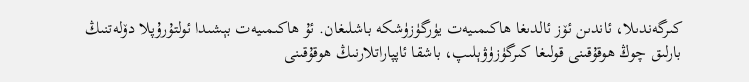كىرگەندىلا، ئاندىن ئۆز ئالدىغا ھاكىمىيەت يۈرگۈزۈشكە باشلىغان. ئۇ ھاكىمىيەت بېشىدا ئولتۇرۇپلا دۆلەتنىڭ بارلىق چوڭ ھوقۇقىنى قولىغا كىرگۈزۈۋېلىپ، باشقا ئاپپاراتلارنىڭ ھوقۇقىنى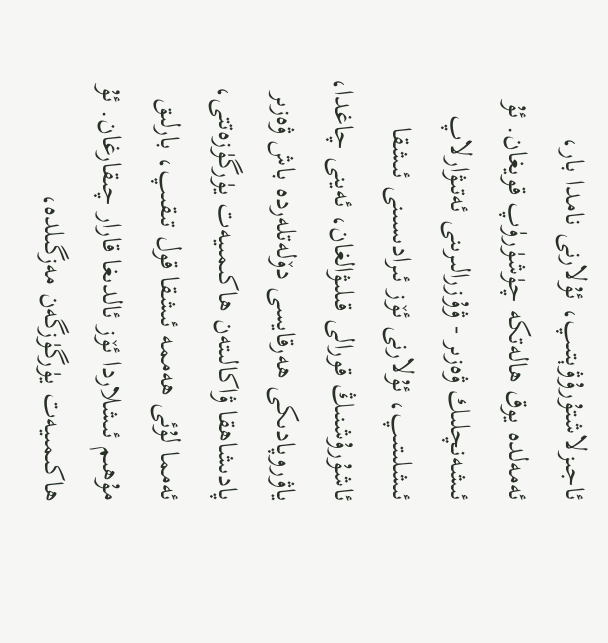ئاجىزلاشتۇرۇۋېتىپ، ئۇلارنى نامدا بار، ئەمەلدە يوق ھالەتكە چۈشۈرۈپ قويغان. ئۇ ئىشەنچلىك ۋەزىر - ۋۇزرالىرىنى ئەتىۋارلاپ ئىشلىتىپ، ئۇلارنى ئۆز ئىرادىسىنى ئىشقا ئاشۇرۇشنىڭ قورالى قىلىۋالغان، ئەينى چاغدا، ياۋروپادىكى ھەرقايسى دۆلەتلەردە باش ۋەزىر پادىشاھقا ۋاكالىتەن ھاكىمىيەت يۈرگۈزەتتى، ئەمما لۇئى ھەممە ئىشقا قول تىقىپ، بارلىق مۇھىم ئىشلاردا ئۆز ئالدىغا قارار چىقارغان. ئۇ ھاكىمىيەت يۈرگۈزگەن مەزگىلدە،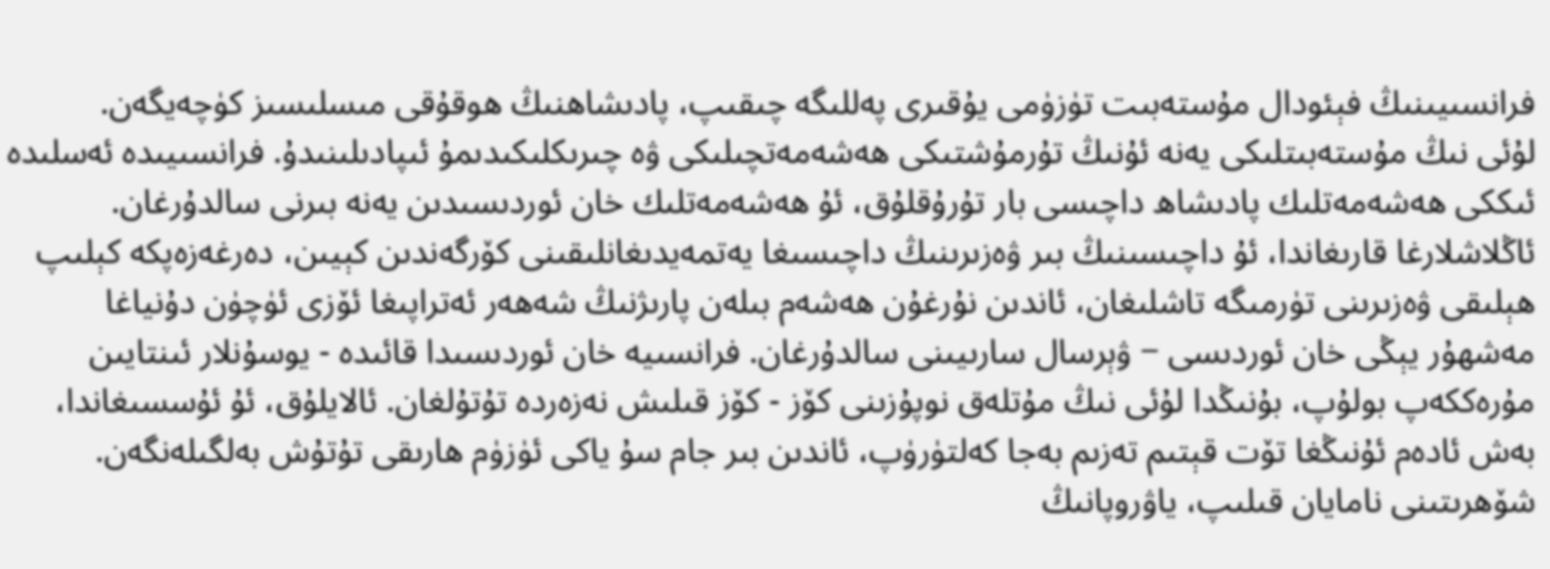فرانسىيىنىڭ فېئودال مۇستەبىت تۈزۈمى يۇقىرى پەللىگە چىقىپ، پادىشاھنىڭ ھوقۇقى مىسلىسىز كۈچەيگەن.
لۇئى نىڭ مۇستەبىتلىكى يەنە ئۇنىڭ تۇرمۇشتىكى ھەشەمەتچىلىكى ۋە چىرىكلىكىدىمۇ ئىپادىلىنىدۇ. فرانسىيىدە ئەسلىدە ئىككى ھەشەمەتلىك پادىشاھ داچىسى بار تۇرۇقلۇق، ئۇ ھەشەمەتلىك خان ئوردىسىدىن يەنە بىرنى سالدۇرغان. ئاڭلاشلارغا قارىغاندا، ئۇ داچىسىنىڭ بىر ۋەزىرىنىڭ داچىسىغا يەتمەيدىغانلىقىنى كۆرگەندىن كېيىن، دەرغەزەپكە كېلىپ ھېلىقى ۋەزىرىنى تۈرمىگە تاشلىغان، ئاندىن نۇرغۇن ھەشەم بىلەن پارىژنىڭ شەھەر ئەتراپىغا ئۆزى ئۈچۈن دۇنياغا مەشھۇر يېڭى خان ئوردىسى − ۋېرسال سارىيىنى سالدۇرغان. فرانسىيە خان ئوردىسىدا قائىدە - يوسۇنلار ئىنتايىن مۇرەككەپ بولۇپ، بۇنىڭدا لۇئى نىڭ مۇتلەق نوپۇزىنى كۆز - كۆز قىلىش نەزەردە تۇتۇلغان. ئالايلۇق، ئۇ ئۇسسىغاندا، بەش ئادەم ئۇنىڭغا تۆت قېتىم تەزىم بەجا كەلتۈرۈپ، ئاندىن بىر جام سۇ ياكى ئۈزۈم ھارىقى تۇتۇش بەلگىلەنگەن.
شۆھرىتىنى نامايان قىلىپ، ياۋروپانىڭ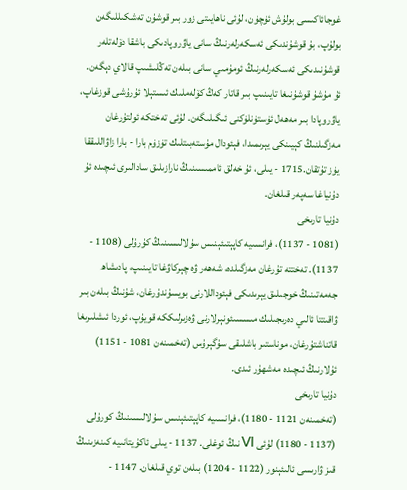غوجائاكىسى بولۇش ئۈچۈن، لۇئى ناھايىتى زور بىر قوشۇن تەشكىللىگەن بولۇپ، بۇ قوشۇندىكى ئەسكەرلەرنىڭ سانى ياۋروپادىكى باشقا دۆلەتلەر قوشۇنىدىكى ئەسكەرلەرنىڭ ئومۇمىي سانى بىلەن تەڭلىشىپ قالاي دېگەن. ئۇ مۇشۇ قوشۇنىغا تايىنىپ بىر قاتار كەڭ كۆلەملىك ئىستېلا ئۇرۇشى قوزغاپ، ياۋروپادا بىر مەھەل ئۈستۈنلۈكنى ئىگىلىگەن. لۇئى تەختكە ئولتۇرغان مەزگىلنىڭ كېيىنكى يېرىمىدا، فېئودال مۇستەبىتلىك تۈزۈم بارا - بارا زاۋاللىققا يۈز تۇتقان.1715 - يىلى، ئۇ خەلق ئاممىسىنىڭ نارازىلىق سادالىرى ئىچىدە ئۇ دۇنياغا سەپەر قىلغان.
دۇنيا تارىخى
(1081 - 1137)، فرانسىيە كاپېتىئېنىس سۇلالىسىنىڭ كۇرۇلى (1108 - 1137). تەختتە تۇرغان مەزگىلدە، شەھەر ۋە چېركاۋغا تايىنىپ، پادىشاھ جەمەتىنىڭ خوجىلىق يېرىدىكى فېئوداللارنى بويسۇندۇرغان، شۇنىڭ بىلەن بىر ۋاقىتتا ئالىي دەرىجىلىك مىسسىئونېرلارنى ۋەزىرلىككە قويۇپ، ئوردا ئىشلىرىغا قاتناشتۇرغان، موناستىر باشلىقى سۇگېرۇس (تەخمىنەن 1081 - 1151) ئۇلارنىڭ ئىچىدە مەشھۇر ئىدى.
دۇنيا تارىخى
(تەخمىنەن 1121 - 1180)، فرانسىيە كاپېتىئېنىس سۇلالىسىنىڭ كورۇلى (1137 - 1180) لۇئى Ⅵ نىڭ ئوغلى. 1137 - يىلى ئاكۇيتانىيە كىنەزىنىڭ قىز ۋارىسى ئالىئېنور (1122 - 1204) بىلەن توي قىلغان. 1147 -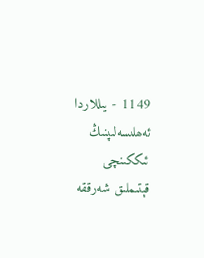1149 - يىللاردا ئەھلىسەلىپنىڭ ئىككىنچى قېتىملىق شەرققە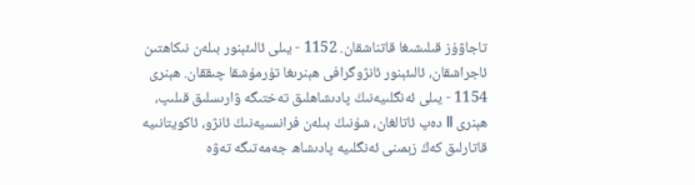تاجاۋۇز قىلىشىغا قاتناشقان. 1152 - يىلى ئالىئېنور بىلەن نىكاھتىن ئاجراشقان، ئالىئېنور ئانژوگرافى ھېنرىغا تۇرمۇشقا چىققان. ھېنرى 1154 - يىلى ئەنگلىيەنىڭ پادىشاھلىق تەختىگە ۋارىسلىق قىلىپ، ھېنرى Ⅱ دەپ ئاتالغان، شۇنىڭ بىلەن فرانسىيەنىڭ ئانژو، ئاكويتانىيە قاتارلىق كەڭ زېمىنى ئەنگلىيە پادىشاھ جەمەتىگە تەۋە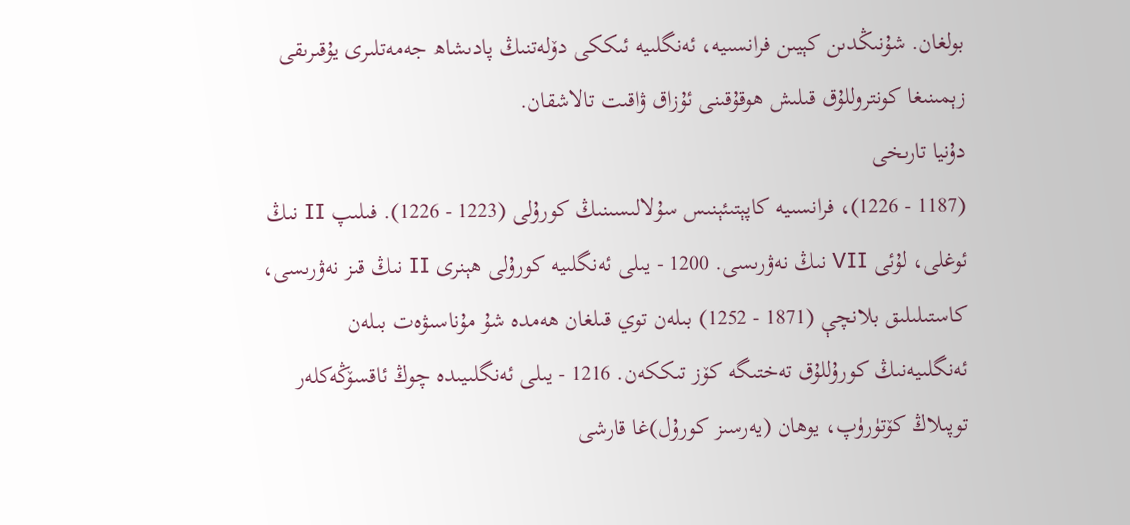بولغان. شۇنىڭدىن كېيىن فرانسىيە، ئەنگلىيە ئىككى دۆلەتنىڭ پادىشاھ جەمەتلىرى يۇقىرىقى زېمىنىغا كونتروللۇق قىلىش ھوقۇقىنى ئۇزاق ۋاقىت تالاشقان.
دۇنيا تارىخى
(1187 - 1226)، فرانسىيە كاپېتىئېنىس سۇلالىسىنىڭ كورۇلى (1223 - 1226). فىلىپ Ⅱ نىڭ ئوغلى، لۇئى Ⅶ نىڭ نەۋرىسى. 1200 - يىلى ئەنگلىيە كورۇلى ھېنرى Ⅱ نىڭ قىز نەۋرىسى، كاستىلىلىق بلانچې (1871 - 1252) بىلەن توي قىلغان ھەمدە شۇ مۇناسىۋەت بىلەن ئەنگلىيەنىڭ كورۇللۇق تەختىگە كۆز تىككەن. 1216 - يىلى ئەنگلىيىدە چوڭ ئاقسۆڭەكلەر توپىلاڭ كۆتۈرۈپ، يوھان (يەرسىز كورۇل)غا قارشى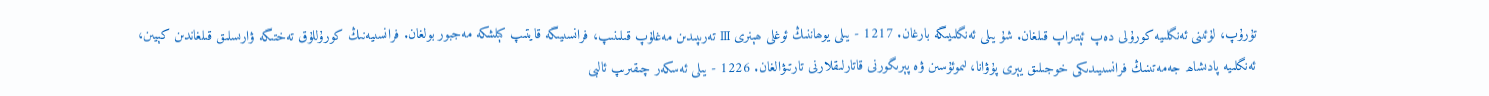تۇرۇپ، لۇئىنى ئەنگلىيە كورۇلى دەپ ئېتىراپ قىلغان. شۇ يىلى ئەنگلىيىگە بارغان. 1217 - يىلى يوھاننىڭ ئوغلى ھېنرى Ⅲ تەرىپىدىن مەغلۇپ قىلىنىپ، فرانسىيىگە قايتىپ كېلشكە مەجبور بولغان. فرانسىيەنىڭ كورۇللۇق تەختىگە ۋارىسلىق قىلغاندىن كېيىن، ئەنگلىيە پادىشاھ جەمەتىنىڭ فرانسىيىدىكى خوجىلىق يېرى پۇۋانا، لىموئۇسىن ۋە پېرىگورنى قاتارلىقلارنى تارتىۋالغان. 1226 - يىلى ئەسكەر چىقىرىپ ئالبى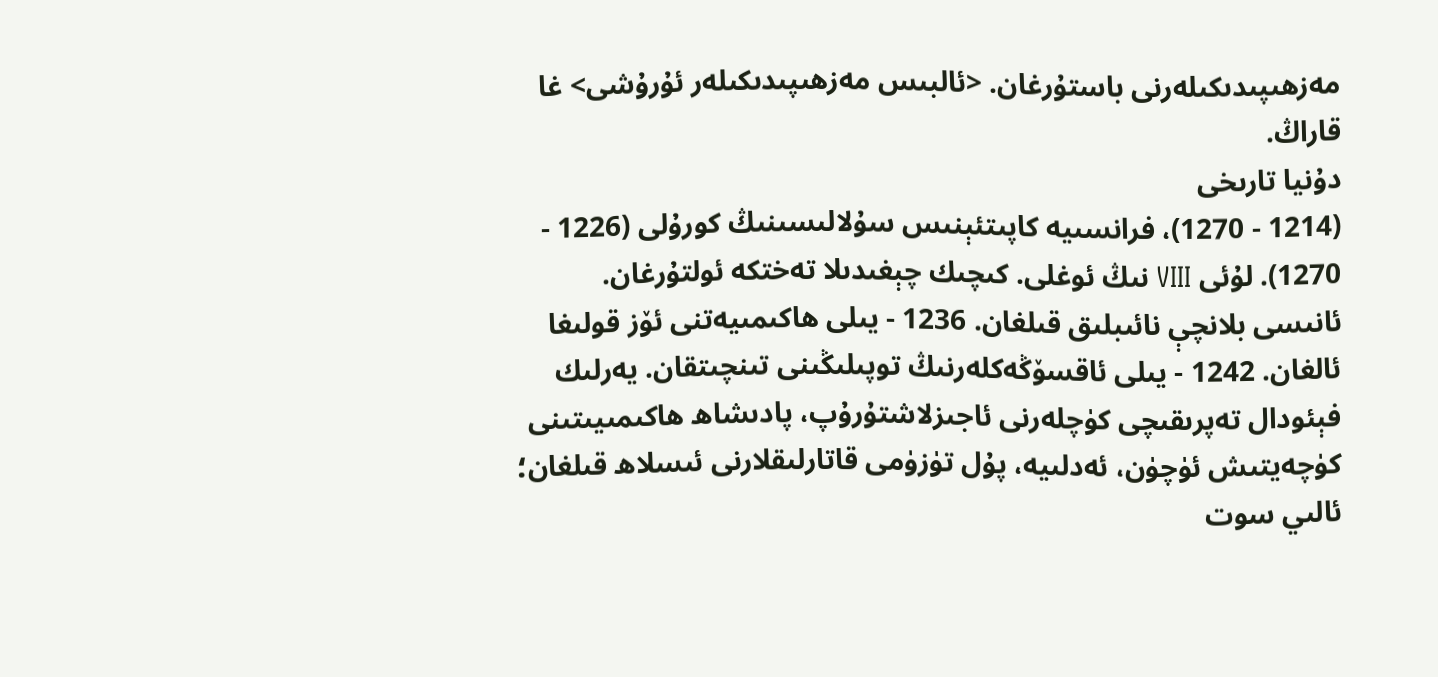مەزھىپىدىكىلەرنى باستۇرغان. <ئالبىس مەزھىپىدىكىلەر ئۇرۇشى> غا قاراڭ.
دۇنيا تارىخى
(1214 - 1270)، فرانسىيە كاپىتئېنىس سۇلالىسىنىڭ كورۇلى (1226 - 1270). لۇئى Ⅷ نىڭ ئوغلى. كىچىك چېغىدىلا تەختكە ئولتۇرغان. ئانىسى بلانچې نائىبلىق قىلغان. 1236 - يىلى ھاكىمىيەتنى ئۆز قولىغا ئالغان. 1242 - يىلى ئاقسۆڭەكلەرنىڭ توپىلىڭىنى تىنچىتقان. يەرلىك فېئودال تەپرىقىچى كۈچلەرنى ئاجىزلاشتۇرۇپ، پادىشاھ ھاكىمىيىتىنى كۈچەيتىش ئۈچۈن، ئەدلىيە، پۇل تۈزۈمى قاتارلىقلارنى ئىسلاھ قىلغان؛ ئالىي سوت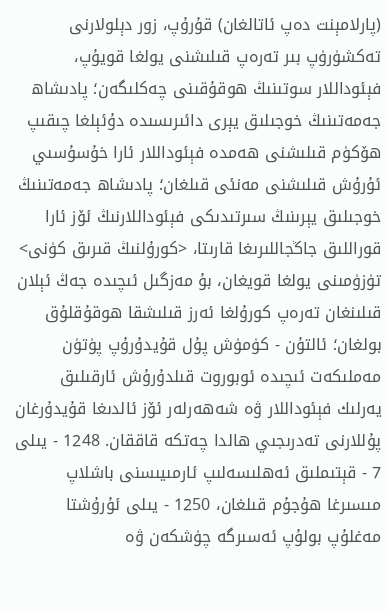(پارلامېنت دەپ ئاتالغان) قۇرۇپ، زور دېلولارنى تەكشۈرۈپ بىر تەرەپ قىلىشنى يولغا قويۇپ، فېئوداللار سوتىنىڭ ھوقۇقىنى چەكلىگەن؛ پادىشاھ جەمەتىنىڭ خوجىلىق يېرى دائىرىسىدە دۇئېلغا چىقىپ ھۆكۈم قىلىشنى ھەمدە فېئوداللار ئارا خۇسۇسىي ئۇرۇش قىلىشنى مەنئى قىلغان؛ پادىشاھ جەمەتىنىڭ خوجىلىق يېرىنىڭ سىرتىدىكى فېئوداللارنىڭ ئۆز ئارا قوراللىق جاڭجاللىرىغا قارىتا، <كورۇلنىڭ قىرىق كۈنى> تۈزۈمىنى يولغا قويغان، بۇ مەزگىل ئىچىدە جەڭ ئېلان قىلىنغان تەرەپ كورۇلغا ئەرز قىلىشقا ھوقۇقلۇق بولغان؛ ئالتۇن - كۈمۈش پۇل قۇيدۇرۇپ پۈتۈن مەملىكەت ئىچىدە ئوبوروت قىلدۇرۇش ئارقىلىق يەرلىك فېئوداللار ۋە شەھەرلەر ئۆز ئالدىغا قۇيدۇرغان پۇللارنى تەدرىجىي ھالدا چەتكە قاققان. 1248 - يىلى 7 - قېتىملىق ئەھلىسەلىپ ئارمىيىسنى باشلاپ مىسىرغا ھۇجۇم قىلغان، 1250 - يىلى ئۇرۇشتا مەغلۇپ بولۇپ ئەسىرگە چۈشكەن ۋە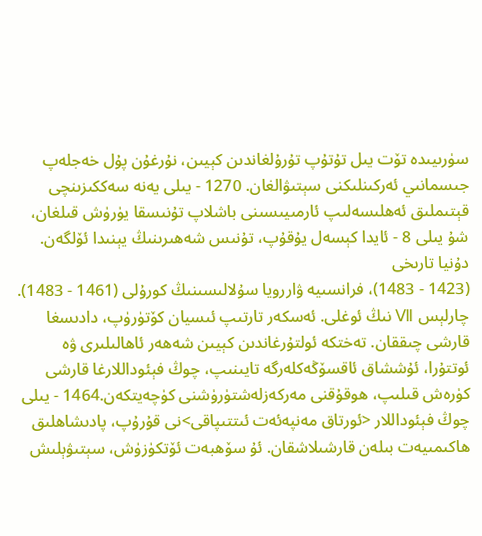سۈرىيىدە تۆت يىل تۇتۇپ تۇرۇلغاندىن كېيىن، نۇرغۇن پۇل خەجلەپ جىسمانىي ئەركىنلىكنى سېتىۋالغان. 1270 - يىلى يەنە سەككىزىنچى قېتىملىق ئەھلىسەلىپ ئارمىيىسىنى باشلاپ تۇنىسقا يۈرۈش قىلغان، شۇ يىلى 8 - ئايدا كېسەل يۇقۇپ، تۇنىس شەھىرىنىڭ يېنىدا ئۆلگەن.
دۇنيا تارىخى
(1423 - 1483)، فرانسىيە ۋاررويا سۇلالىسىنىڭ كورۇلى (1461 - 1483). چارلېس Ⅶ نىڭ ئوغلى. ئەسكەر تارتىپ ئىسيان كۆتۈرۈپ، دادىسغا قارشى چىققان. تەختكە ئولتۇرغاندىن كېيىن شەھەر ئاھالىلىرى ۋە ئوتتۇرا، ئۇششاق ئاقسۆڭەكلەرگە تايىنىپ، چوڭ فېئوداللارغا قارشى كۈرەش قىلىپ، ھوقۇقنى مەركەزلەشتۈرۈشنى كۈچەيتكەن.1464 - يىلى چوڭ فېئوداللار <ئورتاق مەنپەئەت ئىتتىپاقى>نى قۇرۇپ، پادىشاھلىق ھاكىمىيەت بىلەن قارشىلاشقان. ئۇ سۆھبەت ئۆتكۈزۈش، سېتىۋېلىش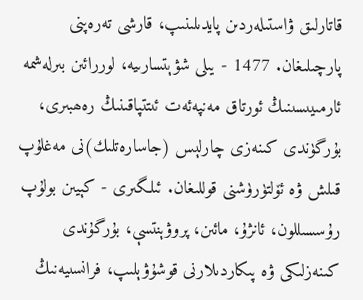قاتارلىق ۋاستىلەردىن پايدىلىنىپ، قارشى تەرەپنى پارچىلىغان. 1477 - يىلى شۋېتسارىيە، لوررائىن بىرلەشمە ئارمىيىسىنىڭ ئورتاق مەنپەئەت ئىتتپاقىنىڭ رەھبىرى، بۇرگۈندى كىنەزى چارلېس (جاسارەتلىك)نى مەغلۇپ قىلش ۋە ئۆلتۈرۈشنى قوللىغان. ئىلگىرى - كېيىن بولۇپ رۇسسىللون، ئانژۇ، مائىن، پروۋېنتسې، بۇرگۇندى كىنەزلىكى ۋە پىكاردىلارنى قوشۇۋېلىپ، فرانسىيەنىڭ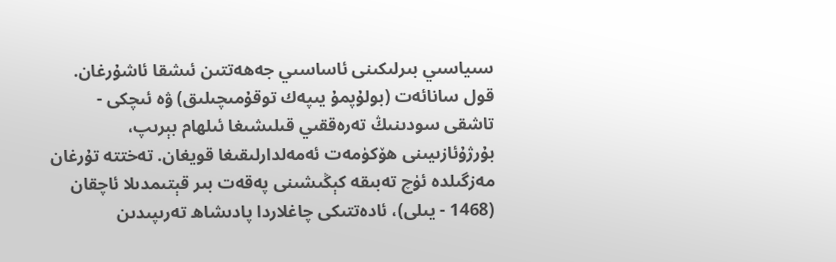سىياسىي بىرلىكىنى ئاساسىي جەھەتتىن ئىشقا ئاشۇرغان. قول سانائەت (بولۇپمۇ يىپەك توقۇمىچىلىق) ۋە ئىچكى - تاشقى سودىنىڭ تەرەققىي قىلىشىغا ئىلھام بېرىپ، بۇرژۇئازىيىنى ھۆكۈمەت ئەمەلدارلىقىغا قويغان. تەختتە تۇرغان مەزگىلدە ئۈچ تەبىقە كېڭىشىنى پەقەت بىر قېتىمدىلا ئاچقان (1468 - يىلى)، ئادەتتىكى چاغلاردا پادىشاھ تەرىپىدىن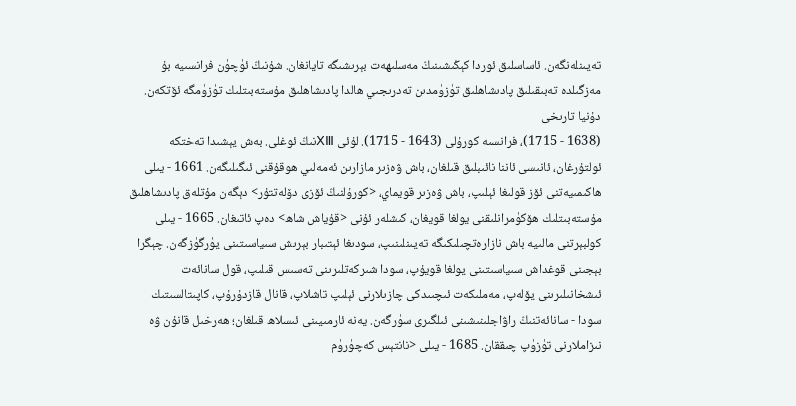تەيىنلەنگەن. ئاساسلىق ئوردا كېڭىشىنىڭ مەسلىھەت بېرىشىگە تايانغان. شۇنىڭ ئۈچۈن فرانسىيە بۇ مەزگىلدە تەبىقىلىق پادىشاھلىق تۈزۈمدىن تەدرىجىي ھالدا پادىشاھلىق مۇستەبىتلىك تۈزۈمگە ئۆتكەن.
دۇنيا تارىخى
(1638 - 1715)، فرانسىە كورۇلى (1643 - 1715). لۇئى ⅩⅢنىڭ ئوغلى. بەش يېشىدا تەختكە ئولتۇرغان، ئانىسى ئاننا نائىبلىق قىلغان، باش ۋەزىر مازارىن ئەمەلىي ھوقۇقنى ئىگىلىگەن. 1661 - يىلى ھاكىمىيەتنى ئۆز قولىغا ئېلىپ، باش ۋەزىر قويماي، <كورۇلنىڭ ئۆزى دۆلەتتۇر> دېگەن مۇتلەق پادىشاھلىق مۇستەبىتلىك ھۆكۈمرانلىقنى يولغا قويغان، كىشلەر ئۇنى <قۇياش شاھ> دەپ ئاتىغان. 1665 - يىلى كولبېرتنى مالىيە باش نازارەتچىلىكىگە تەيىنلىنىپ، سودىغا ئېتىبار بېرىش سىياسىتىنى يۈرگۈزگەن. چېگرا بېجىنى قوغداش سىياسىتىنى يولغا قويۇپ، سودا شىركەتلىرىنى تەسىس قىلىپ، قول سانائەت ئىشخانىلىرىنى يۆلەپ، مەملىكەت ئىچىىدكى چازىلارنى ئېلىپ تاشلاپ، قانال قازدۇرۇپ، كاپىتالسىتىك سودا - سانائەتنىڭ راۋاجلىنىشىنى ئىلگىرى سۈرگەن. يەنە ئارمىيىنى ئىسلاھ قىلغان؛ ھەرخىل قانۇن ۋە نىزاملارنى تۈزۈپ چىققان. 1685 - يىلى <نانتېس كەچۈرۈم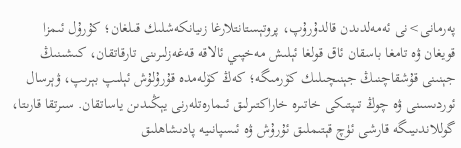پەرمانى>نى ئەمەلدىدن قالدۇرۇپ، پروتېستانتلارغا زىيانكەشلىك قىلغان؛ كۇرۇل ئىمزا قويغان ۋە تامغا باسقان ئاق قولغا ئېلىش مەخپىي ئالاقە قەغەزلىرىنى تارقاتقان، كىشىنىڭ جېنىنى قۇشقاچنىڭ جېنىچىلىك كۆرمىگە؛ كەڭ كۆلەمدە قۇرۇلۇش ئېلىپ بېرىپ، ۋېرسال ئوردىسىنى ۋە چوڭ تىپتىكى خاتىرە خاراكتىرلىق ئىمارەتلەرنى يېڭىدىن ياساتقان. سىرتقا قارىتا، گوللاندىيىگە قارشى ئۈچ قېتىملىق ئۇرۇش ۋە ئىسپانىيە پادىشاھلىق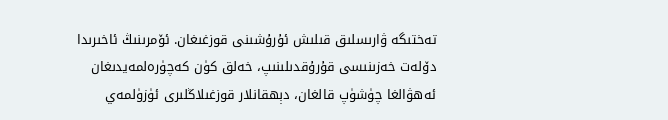تەختىگە ۋارىسلىق قىلىش ئۇرۇشىنى قوزغىغان. ئۆمرىنىڭ ئاخىرىدا دۆلەت خەزىنىسى قۇرۇقدىلىنىپ، خەلق كۈن كەچۈرەلمەيدىغان ئەھۋالغا چۈشۈپ قالغان، دېھقانلار قوزغىلاڭلىرى ئۈزۈلمەي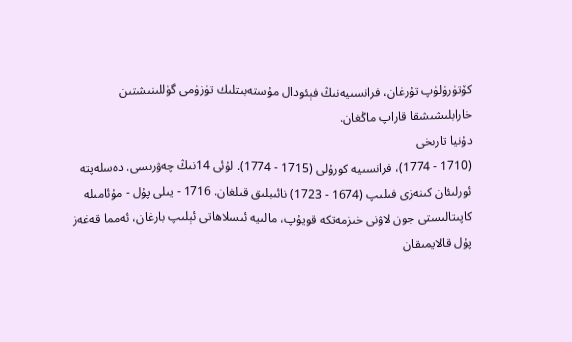كۆتۈرۈلۈپ تۇرغان، فرانسىيەنىڭ فېئودال مۇستەبىتلىك تۈزۈمى گۈللىنىشتىن خارابلىشىشقا قاراپ ماڭغان.
دۇنيا تارىخى
(1710 - 1774)، فرانسىيە كورۇلى (1715 - 1774). لۇئى 14نىڭ چەۋرىسى. دەسلەپتە ئورلىئان كىنەزى فىلىپ (1674 - 1723) نائىبلىق قىلغان. 1716 - يىلى پۇل - مۇئامىلە كاپىتالىستى جون لاۋنى خىزمەتكە قويۇپ، مالىيە ئىسلاھاتى ئېلىپ بارغان، ئەمما قەغەز پۇل قالايمىقان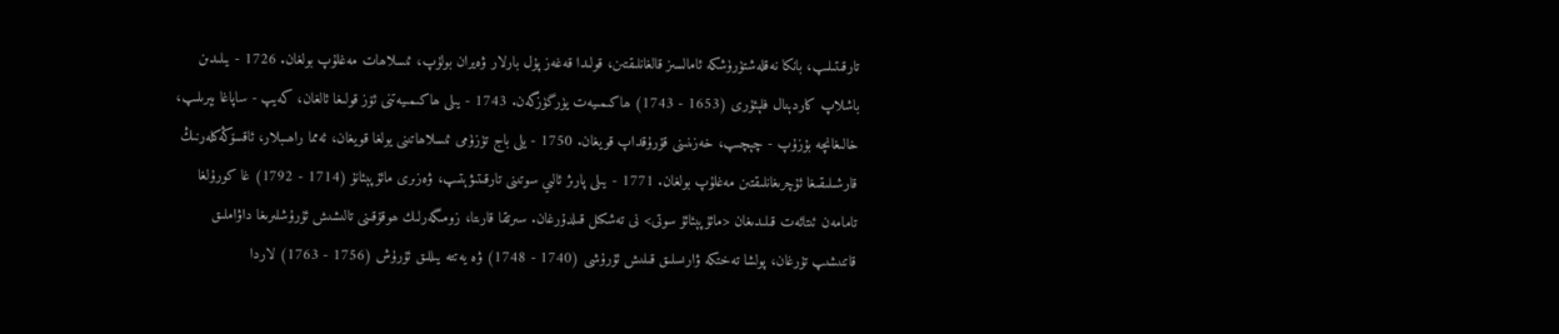تارقىتىلىپ، بانكا نەقلەشتۈرۈشكە ئامالسىز قالغانلىقتىن، قولىدا قەغەز پۇل بارلار ۋەيران بولۇپ، ئىسلاھات مەغلۇپ بولغان. 1726 - يىلىدىن باشلاپ كاردېنال فلېئۇرى (1653 - 1743) ھاكىمىيەت يۈرگۈزگەن. 1743 - يىلى ھاكىمىيەتنى ئۆز قولىغا ئالغان، كەيپ - ساپاغا بېرىلىپ، خالىغانچە بۇزۇپ - چېچىپ، خەزىنىنى قۇرۇقداپ قويغان. 1750 - يلى باج تۈزۈمى ئىسلاھاتىنى يولغا قويغان، ئەمما راھىبلار، ئاقسۆڭەكلەرنىڭ قارشىلىقىغا ئۇچرىغانلىقتىن مەغلۇپ بولغان. 1771 - يىلى پارىژ ئالىي سوتىنى تارقىتىۋېتىپ، ۋەزىرى مائۇپېئانۇ (1714 - 1792) غا كورۇلغا تامامەن ئىتائەت قىلىدىغان <مائۇپېئائۇ سوتى> نى تەشكىل قىلدۇرغان. سىرتقا قارىتا، زومىگەرلىك ھوقۇقىنى تالىشىش ئۇرۇشلىرىغا داۋاملىق قاتنىشىپ تۇرغان، پولشا تەختكە ۋارىسلىق قىلىش ئۇرۇشى (1740 - 1748) ۋە يەتتە يىللىق ئۇرۇش (1756 - 1763) لاردا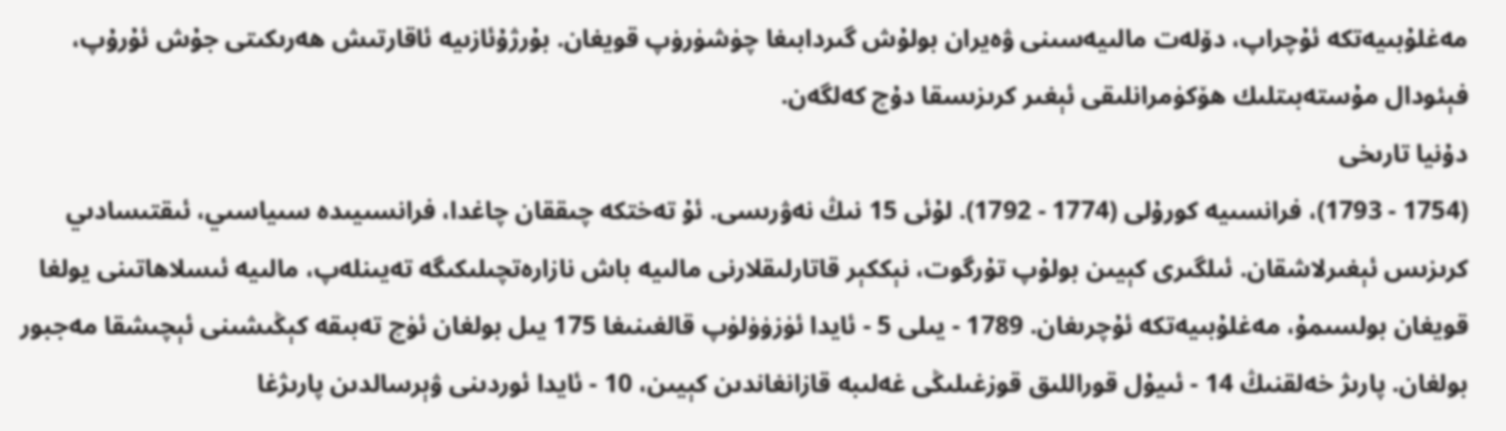مەغلۇبىيەتكە ئۇچراپ، دۆلەت مالىيەسىنى ۋەيران بولۇش گىردابىغا چۈشۈرۈپ قويغان. بۇرژۇئازىيە ئاقارتىش ھەرىكىتى جۇش ئۇرۇپ، فېئودال مۇستەبىتلىك ھۆكۈمرانلىقى ئېغىر كرىزىسقا دۇچ كەلگەن.
دۇنيا تارىخى
(1754 - 1793)، فرانسىيە كورۇلى (1774 - 1792). لۇئى 15 نىڭ نەۋرىسى. ئۇ تەختكە چىققان چاغدا، فرانسىيىدە سىياسىي، ئىقتىسادىي كرىزىس ئېغىرلاشقان. ئىلگىرى كېيىن بولۇپ تۇرگوت، نېككېر قاتارلىقلارنى مالىيە باش نازارەتچىلىكىگە تەيىنلەپ، مالىيە ئىسلاھاتىنى يولغا قويغان بولسىمۇ، مەغلۇبىيەتكە ئۇچرىغان. 1789 - يىلى 5 - ئايدا ئۈزۈۈلۈپ قالغىنىغا 175 يىل بولغان ئۈچ تەبىقە كېڭىشىنى ئېچىشقا مەجبور بولغان. پارىژ خەلقنىڭ 14 - ئىيۇل قوراللىق قوزغىلىڭى غەلىبە قازانغاندىن كېيىن، 10 - ئايدا ئوردىنى ۋېرسالدىن پارىژغا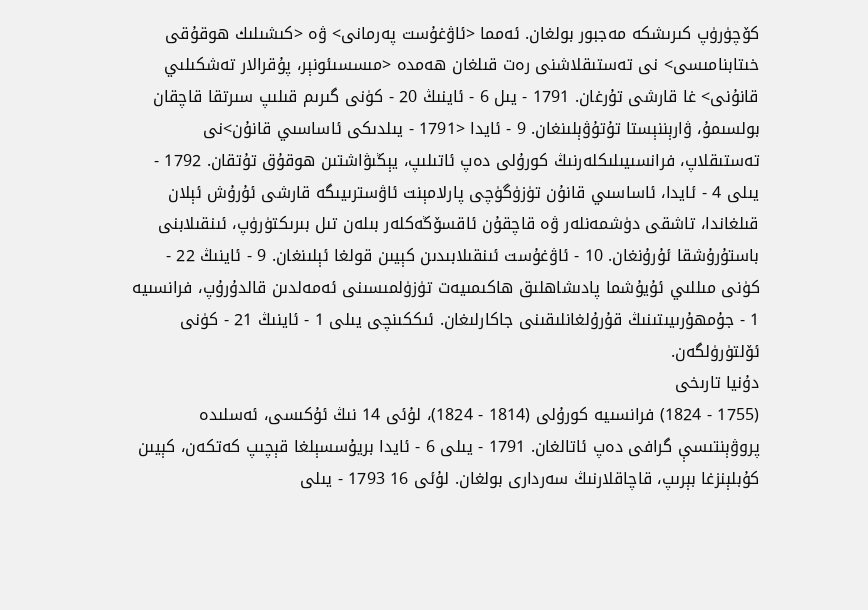كۆچۈرۈپ كىرىشكە مەجبور بولغان. ئەمما <ئاۋغۇست پەرمانى> ۋە <كىشىلىك ھوقۇقى خىتابنامىسى> نى تەستىقلاشنى رەت قىلغان ھەمدە <مىسسىئونېر، پۇقرالار تەشكىلىي قانۇنى> غا قارشى تۇرغان. 1791 - يىل 6 - ئاينىڭ 20 - كۈنى گىرىم قىلىپ سىرتقا قاچقان بولسىمۇ، ۋارېننېستا تۇتۇۋېلىنغان. 9 - ئايدا <1791 - يىلدىكى ئاساسىي قانۇن>نى تەستىقلاپ، فرانسىيىلىكلەرنىڭ كورۇلى دەپ ئاتىلىپ، يېڭىۋاشتىن ھوقۇق تۇتقان. 1792 - يىلى 4 - ئايدا، ئاساسىي قانۇن تۈزۈگۈچى پارلامېنت ئاۋسترىيىگە قارشى ئۇرۇش ئېلان قىلغاندا، تاشقى دۈشمەنلەر ۋە قاچقۇن ئاقسۆڭەكلەر بىلەن تىل بىرىكتۈرۈپ، ئىنقىلابنى باستۇرۇشقا ئۇرۇنغان. 10 - ئاۋغۇست ئىنقىلابىدىن كېيىن قولغا ئېلىنغان. 9 - ئاينىڭ 22 - كۈنى مىللىي ئۇيۇشما پادىشاھلىق ھاكىمىيەت تۈزۈلمىسىنى ئەمەلدىن قالدۇرۇپ، فرانسىيە 1 - جۇمھۇرىيىتىنىڭ قۇرۇلغانلىقىنى جاكارلىغان. ئىككىنچى يىلى 1 - ئاينىڭ 21 - كۈنى ئۆلتۈرۈلگەن.
دۇنيا تارىخى
(1755 - 1824) فرانسىيە كورۇلى (1814 - 1824)، لۇئى 14 نىڭ ئۇكىسى، ئەسلىدە پروۋېنتىسې گرافى دەپ ئاتالغان. 1791 - يىلى 6 - ئايدا بريۇسسېلغا قېچىپ كەتكەن، كېيىن كۇبلېنزغا بېرىپ، قاچاقلارنىڭ سەردارى بولغان. لۇئى 16 1793 - يىلى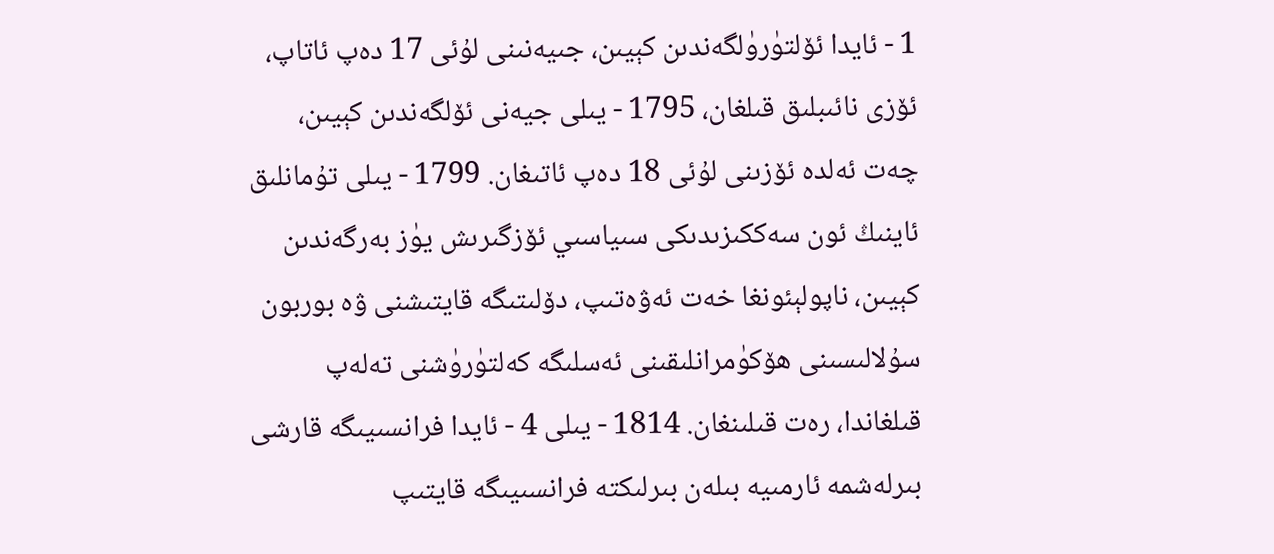1 - ئايدا ئۆلتۈرۈلگەندىن كېيىن، جىيەنىنى لۇئى 17 دەپ ئاتاپ، ئۆزى نائىبلىق قىلغان، 1795 - يىلى جيەنى ئۆلگەندىن كېيىن، چەت ئەلدە ئۆزىنى لۇئى 18 دەپ ئاتىغان. 1799 - يىلى تۇمانلىق ئاينىڭ ئون سەككىزىدىكى سىياسىي ئۆزگىرىش يۈز بەرگەندىن كېيىن، ناپولېئونغا خەت ئەۋەتىپ، دۆلىتىگە قايتىشنى ۋە بوربون سۇلالىسىنى ھۆكۈمرانلىقىنى ئەسلىگە كەلتۈرۈشنى تەلەپ قىلغاندا، رەت قىلىنغان. 1814 - يىلى 4 - ئايدا فرانسىيىگە قارشى بىرلەشمە ئارمىيە بىلەن بىرلىكتە فرانسىيىگە قايتىپ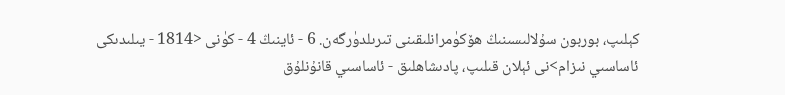كېلىپ، بوربون سۇلالىسىنىڭ ھۆكۈمرانلىقىنى تىرىلدۈرگەن. 6 - ئاينىڭ 4 - كۈنى <1814 - يىلىدىكى ئاساسىي نىزام>نى ئېلان قىلىپ، پادىشاھلىق - ئاساسىي قانۇنلۇق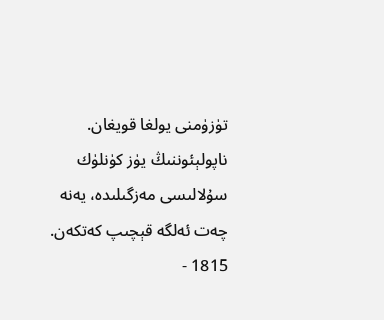تۈزۈمنى يولغا قويغان. ناپولېئوننىڭ يۈز كۈنلۈك سۇلالىسى مەزگىلىدە، يەنە چەت ئەلگە قېچىپ كەتكەن. 1815 -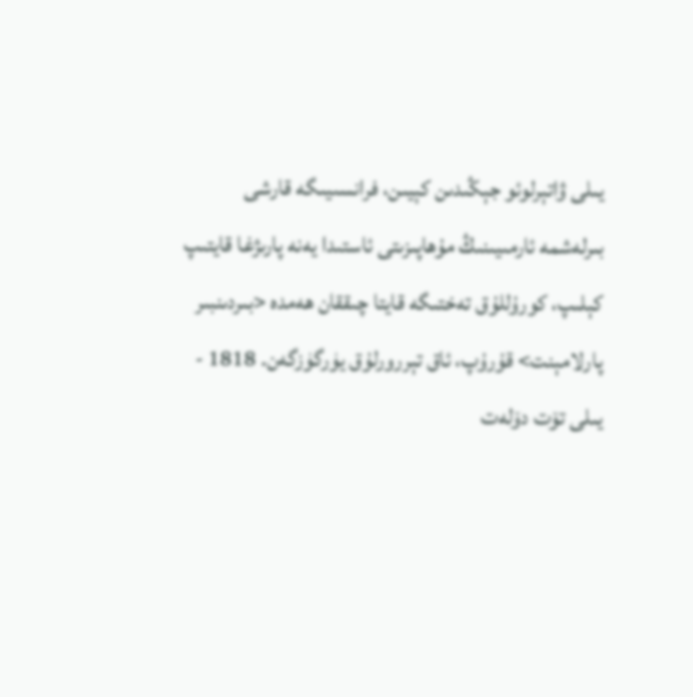يىلى ۋاتېرلوئو جېڭىدىن كېيىن، فرانسىيىگە قارشى بىرلەشمە ئارمىيىنىڭ مۇھاپىزىتى ئاستىدا يەنە پارىژغا قايتىپ كېلىپ، كورۇللۇق تەختىگە قايتا چىققان ھەمدە <بىردىنبىر پارلامېنت> قۇرۇپ، ئاق تېررورلۇق يۈرگۈزگەن. 1818 - يىلى تۆت دۆلەت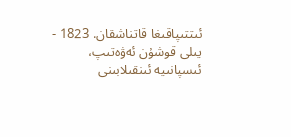ئىتتىپاقىغا قاتناشقان. 1823 - يىلى قوشۇن ئەۋەتىپ، ئىسپانىيە ئىنقىلابىنى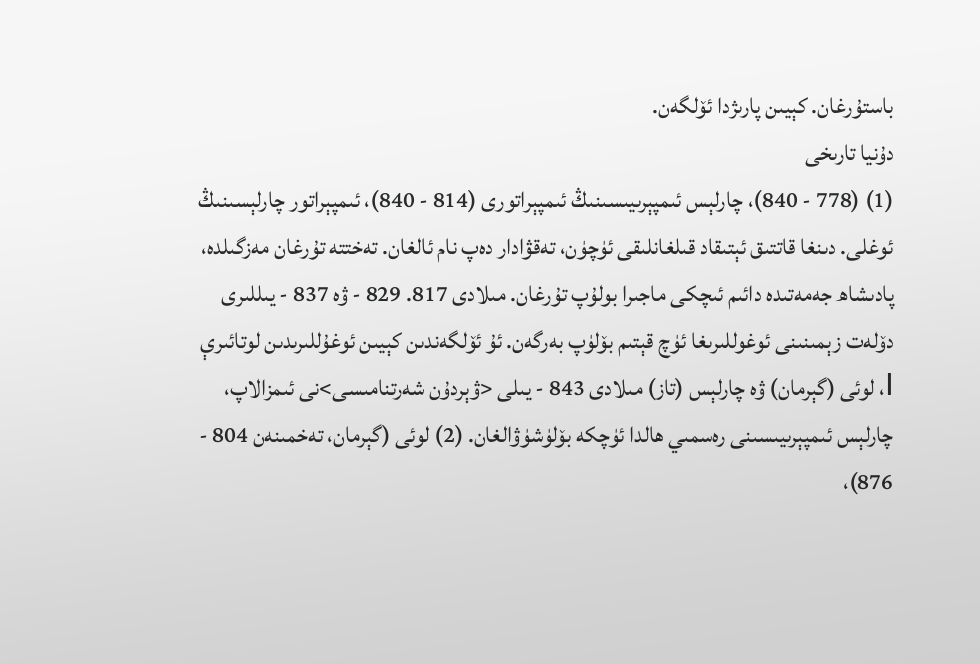باستۇرغان. كېيىن پارىژدا ئۆلگەن.
دۇنيا تارىخى
(1) (778 - 840)، چارلېس ئىمپېرىيىسىنىڭ ئىمپېراتورى (814 - 840)، ئىمپېراتور چارلېسىنىڭ ئوغلى. دىنغا قاتتىق ئېتىقاد قىلغانلىقى ئۈچۈن، تەقۋادار دەپ نام ئالغان. تەختتە تۇرغان مەزگىلدە، پادىشاھ جەمەتىدە دائىم ئىچكى ماجىرا بولۇپ تۇرغان. مىلادى 817. 829 - ۋە 837 - يىللىرى دۆلەت زېمىنىنى ئوغوللىرىغا ئۈچ قېتىم بۆلۈپ بەرگەن. ئۇ ئۆلگەندىن كېيىن ئوغۇللىرىدىن لوتائىرې Ⅰ، لوئى (گېرمان) ۋە چارلېس (تاز) مىلادى 843 - يىلى <ۋېردۇن شەرتنامىسى>نى ئىمزالاپ، چارلېس ئىمپېرىيىسىنى رەسمىي ھالدا ئۈچكە بۆلۈشۈۋالغان. (2) لوئى (گېرمان، تەخمىنەن 804 - 876)،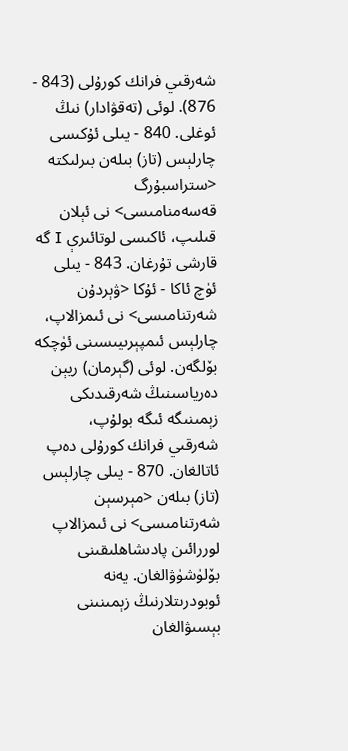شەرقىي فرانك كورۇلى (843 - 876). لوئى (تەقۋادار) نىڭ ئوغلى. 840 - يىلى ئۇكىسى چارلېس (تاز) بىلەن بىرلىكتە <ستراسبۇرگ قەسەمنامىسى> نى ئېلان قىلىپ، ئاكىسى لوتائىرې Ⅰ گە قارشى تۇرغان. 843 - يىلى ئۈچ ئاكا - ئۇكا <ۋېردۇن شەرتنامىسى> نى ئىمزالاپ، چارلېس ئىمپېرىيىسىنى ئۈچكە بۆلگەن. لوئى (گېرمان) ريېن دەرياسىنىڭ شەرقىدىكى زېمىنىگە ئىگە بولۇپ، شەرقىي فرانك كورۇلى دەپ ئاتالغان. 870 - يىلى چارلېس (تاز) بىلەن <مېرسېن شەرتنامىسى> نى ئىمزالاپ لوررائىن پادىشاھلىقىنى بۆلۈشۈۋالغان. يەنە ئوبودرىتلارنىڭ زېمىنىنى بېسىۋالغان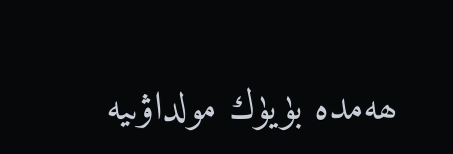ھەمدە بۈيۈك مولداۋىيە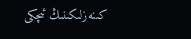كىنەزلىكىنىڭ ئىچكى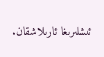ئىشلىرىغا ئارىلاشقان.